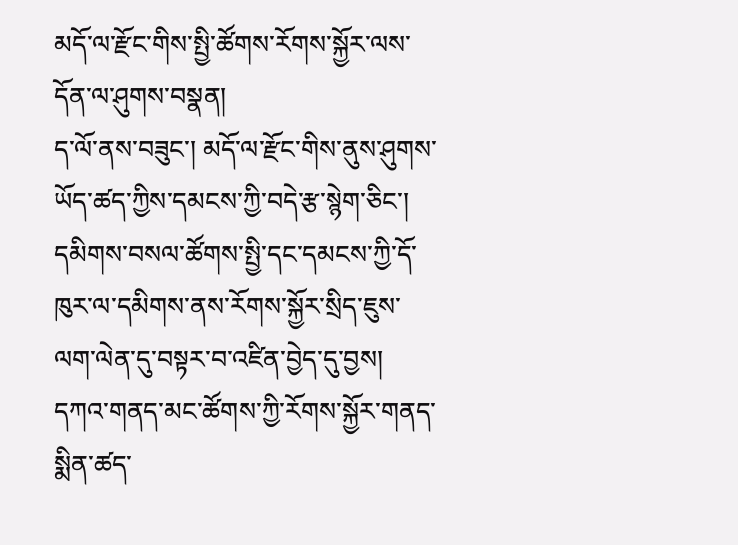མདོ་ལ་རྫོང་གིས་སྤྱི་ཚོགས་རོགས་སྐྱོར་ལས་དོན་ལ་ཤུགས་བསྣན།
ད་ལོ་ནས་བཟུང་། མདོ་ལ་རྫོང་གིས་ནུས་ཤུགས་ཡོད་ཚད་ཀྱིས་དམངས་ཀྱི་བདེ་རྩ་སྙེག་ཅིང་། དམིགས་བསལ་ཚོགས་སྤྱི་དང་དམངས་ཀྱི་དོ་ཁུར་ལ་དམིགས་ནས་རོགས་སྐྱོར་སྲིད་ཇུས་ལག་ལེན་དུ་བསྟར་བ་འཛིན་བྱེད་དུ་བྱས། དཀའ་གནད་མང་ཚོགས་ཀྱི་རོགས་སྐྱོར་གནད་སྨིན་ཚད་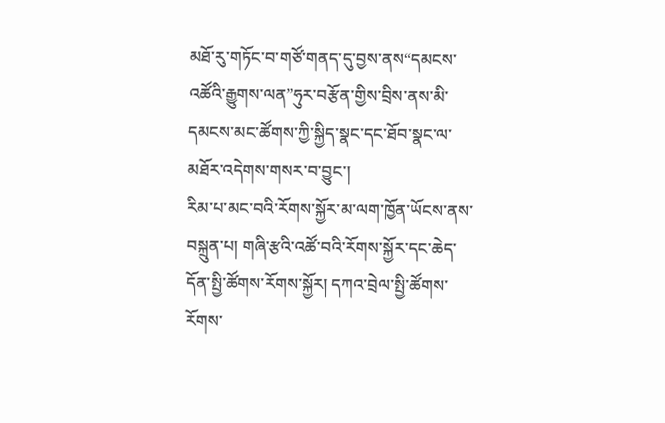མཐོ་རུ་གཏོང་བ་གཙོ་གནད་དུ་བྱས་ནས“དམངས་འཚོའི་རྒྱུགས་ལན”ཧུར་བརྩོན་གྱིས་བྲིས་ནས་མི་དམངས་མང་ཚོགས་ཀྱི་སྐྱིད་སྣང་དང་ཐོབ་སྣང་ལ་མཐོར་འདེགས་གསར་བ་བྱུང་།
རིམ་པ་མང་བའི་རོགས་སྐྱོར་མ་ལག་ཁྱོན་ཡོངས་ནས་བསྐྲུན་པ། གཞི་རྩའི་འཚོ་བའི་རོགས་སྐྱོར་དང་ཆེད་དོན་སྤྱི་ཚོགས་རོགས་སྐྱོར། དཀའ་བྲེལ་སྤྱི་ཚོགས་རོགས་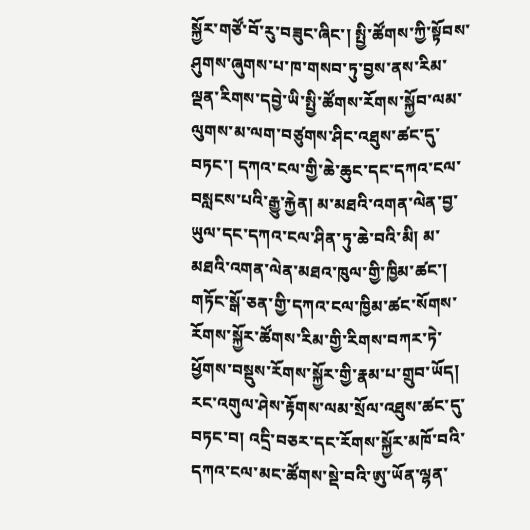སྐྱོར་གཙོ་བོ་རུ་བཟུང་ཞིང་། སྤྱི་ཚོགས་ཀྱི་སྟོབས་ཤུགས་ཞུགས་པ་ཁ་གསབ་ཏུ་བྱས་ནས་རིམ་ལྡན་རིགས་དབྱེ་ཡི་སྤྱི་ཚོགས་རོགས་སྐྱོབ་ལམ་ལུགས་མ་ལག་བཙུགས་ཤིང་འཐུས་ཚང་དུ་བཏང་། དཀའ་ངལ་གྱི་ཆེ་ཆུང་དང་དཀའ་ངལ་བསླངས་པའི་རྒྱུ་རྐྱེན། མ་མཐའི་འགན་ལེན་བྱ་ཡུལ་དང་དཀའ་ངལ་ཤིན་ཏུ་ཆེ་བའི་མི། མ་མཐའི་འགན་ལེན་མཐའ་ཁུལ་གྱི་ཁྱིམ་ཚང་། གཏོང་སྒོ་ཅན་གྱི་དཀའ་ངལ་ཁྱིམ་ཚང་སོགས་རོགས་སྐྱོར་ཚོགས་རིམ་གྱི་རིགས་བཀར་ཏེ་ཕྱོགས་བསྡུས་རོགས་སྐྱོར་གྱི་རྣམ་པ་གྲུབ་ཡོད།
རང་འགུལ་ཤེས་རྟོགས་ལམ་སྲོལ་འཐུས་ཚང་དུ་བཏང་བ། འདྲི་བཅར་དང་རོགས་སྐྱོར་མཁོ་བའི་དཀའ་ངལ་མང་ཚོགས་སྡེ་བའི་ཨུ་ཡོན་ལྷན་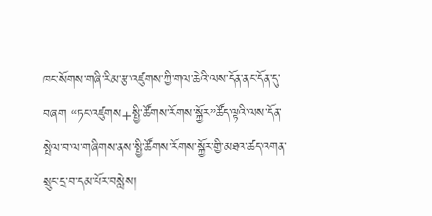ཁང་སོགས་གཞི་རིམ་རྩ་འཛུགས་ཀྱི་གལ་ཆེའི་ལས་དོན་ནང་དོན་དུ་བཞག “ཏང་འཛུགས+སྤྱི་ཚོགས་རོགས་སྐྱོར”ཚོད་ལྟའི་ལས་དོན་སྤེལ་བ་ལ་གཞིགས་ནས་སྤྱི་ཚོགས་རོགས་སྐྱོར་གྱི་མཐའ་ཚད་འགན་སྲུང་དྲ་བ་དམ་པོར་བསླེས།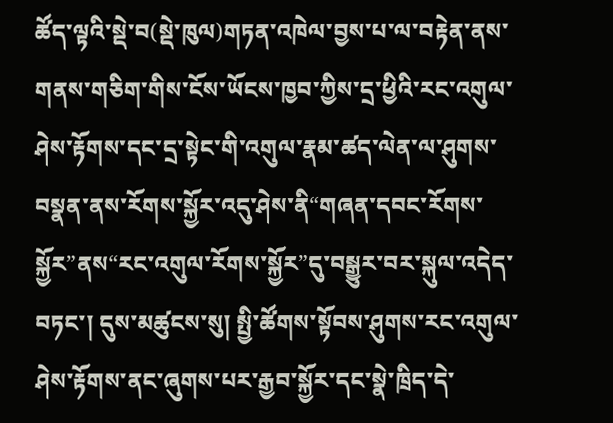ཚོད་ལྟའི་སྡེ་བ(སྡེ་ཁུལ)གཏན་འཁེལ་བྱས་པ་ལ་བརྟེན་ནས་གནས་གཅིག་གིས་ངོས་ཡོངས་ཁྱབ་ཀྱིས་དྲ་ཕྱིའི་རང་འགུལ་ཤེས་རྟོགས་དང་དྲ་སྟེང་གི་འགུལ་རྣམ་ཚད་ལེན་ལ་ཤུགས་བསྣན་ནས་རོགས་སྐྱོར་འདུ་ཤེས་ནི“གཞན་དབང་རོགས་སྐྱོར”ནས“རང་འགུལ་རོགས་སྐྱོར”དུ་བསྒྱུར་བར་སྐུལ་འདེད་བཏང་། དུས་མཚུངས་སུ། སྤྱི་ཚོགས་སྟོབས་ཤུགས་རང་འགུལ་ཤེས་རྟོགས་ནང་ཞུགས་པར་རྒྱབ་སྐྱོར་དང་སྣེ་ཁྲིད་དེ་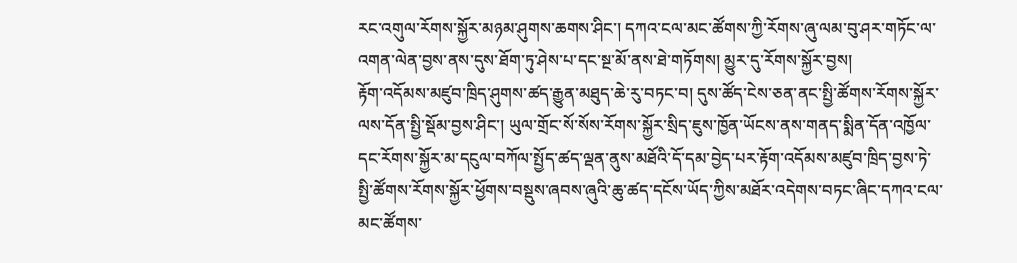རང་འགུལ་རོགས་སྐྱོར་མཉམ་ཤུགས་ཆགས་ཤིང་། དཀའ་ངལ་མང་ཚོགས་ཀྱི་རོགས་ཞུ་ལམ་བུ་ཤར་གཏོང་ལ་འགན་ལེན་བྱས་ནས་དུས་ཐོག་ཏུ་ཤེས་པ་དང་སྔ་མོ་ནས་ཐེ་གཏོགས། མྱུར་དུ་རོགས་སྐྱོར་བྱས།
རྟོག་འདོམས་མཛུབ་ཁྲིད་ཤུགས་ཚད་རྒྱུན་མཐུད་ཆེ་རུ་བཏང་བ། དུས་ཚོད་ངེས་ཅན་ནང་སྤྱི་ཚོགས་རོགས་སྐྱོར་ལས་དོན་སྤྱི་སྡོམ་བྱས་ཤིང་། ཡུལ་གྲོང་སོ་སོས་རོགས་སྐྱོར་སྲིད་ཇུས་ཁྱོན་ཡོངས་ནས་གནད་སྨིན་དོན་འཁྱོལ་དང་རོགས་སྐྱོར་མ་དངུལ་བཀོལ་སྤྱོད་ཚད་ལྡན་ནུས་མཐོའི་དོ་དམ་བྱེད་པར་རྟོག་འདོམས་མཛུབ་ཁྲིད་བྱས་ཏེ་སྤྱི་ཚོགས་རོགས་སྐྱོར་ཕྱོགས་བསྡུས་ཞབས་ཞུའི་ཆུ་ཚད་དངོས་ཡོད་ཀྱིས་མཐོར་འདེགས་བཏང་ཞིང་དཀའ་ངལ་མང་ཚོགས་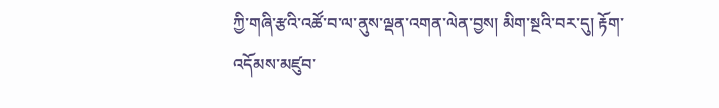ཀྱི་གཞི་རྩའི་འཚོ་བ་ལ་ནུས་ལྡན་འགན་ལེན་བྱས། མིག་སྔའི་བར་དུ། རྟོག་འདོམས་མཛུབ་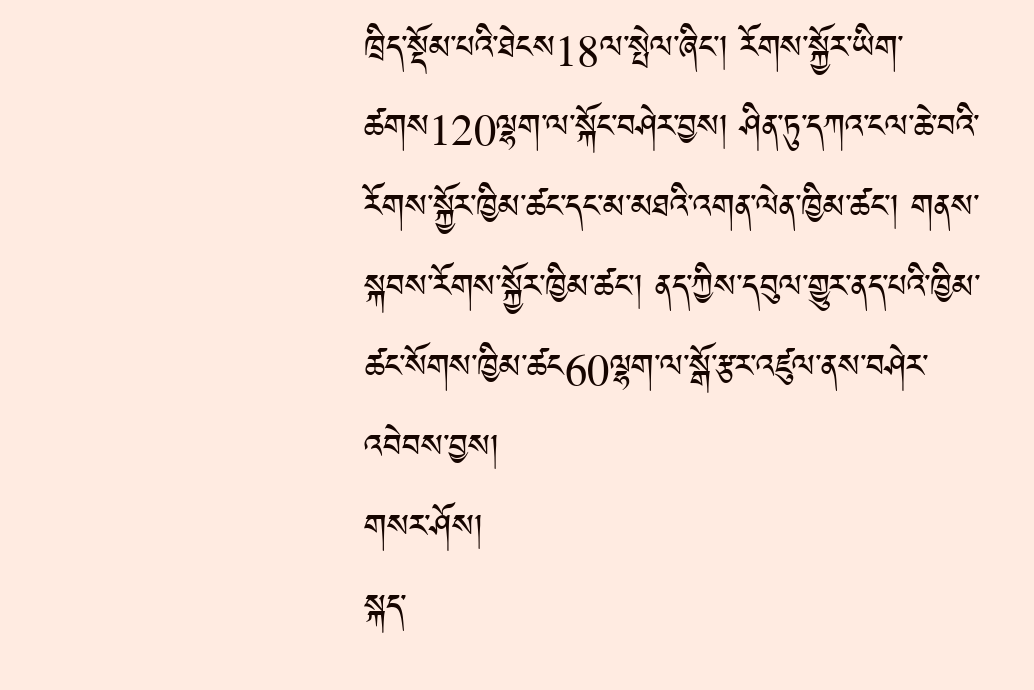ཁྲིད་སྡོམ་པའི་ཐེངས18ལ་སྤེལ་ཞིང་། རོགས་སྐྱོར་ཡིག་ཚགས120ལྷག་ལ་སྐོང་བཤེར་བྱས། ཤིན་ཏུ་དཀའ་ངལ་ཆེ་བའི་རོགས་སྐྱོར་ཁྱིམ་ཚང་དང་མ་མཐའི་འགན་ལེན་ཁྱིམ་ཚང་། གནས་སྐབས་རོགས་སྐྱོར་ཁྱིམ་ཚང་། ནད་ཀྱིས་དབུལ་གྱུར་ནད་པའི་ཁྱིམ་ཚང་སོགས་ཁྱིམ་ཚང60ལྷག་ལ་སྒོ་རྩར་འཛུལ་ནས་བཤེར་འབེབས་བྱས།
གསར་ཤོས།
སྐད་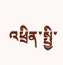འཕྲིན་སྤྱི་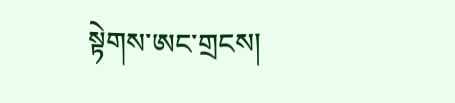སྟེགས་ཨང་གྲངས།